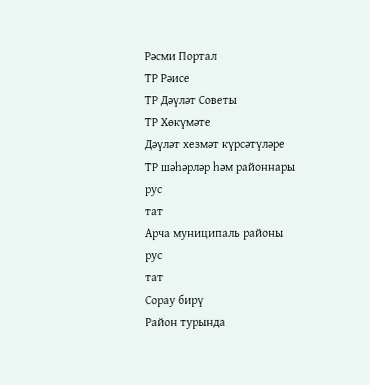Рәсми Портал
ТР Рәисе
ТР Дәүләт Советы
ТР Хөкүмәте
Дәүләт хезмәт күрсәтүләре
ТР шәһәрләр һәм районнары
рус
тат
Арча муниципаль районы
рус
тат
Сорау бирү
Район турында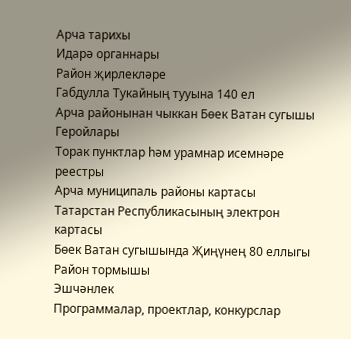Арча тарихы
Идарә органнары
Район җирлекләре
Габдулла Тукайның тууына 140 ел
Арча районынан чыккан Бөек Ватан сугышы Геройлары
Торак пунктлар һәм урамнар исемнәре реестры
Арча муниципаль районы картасы
Татарстан Республикасының электрон картасы
Бөек Ватан сугышында Җиңүнең 80 еллыгы
Район тормышы
Эшчәнлек
Программалар, проектлар, конкурслар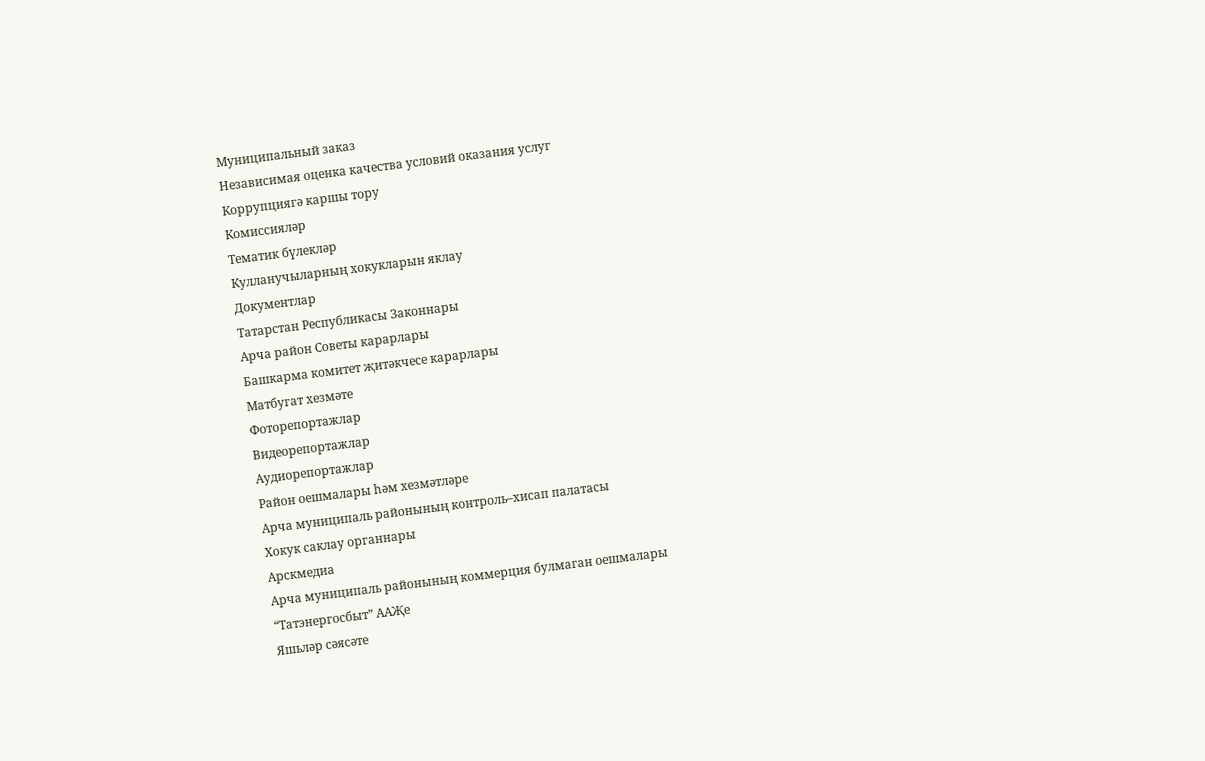Муниципальный заказ
Независимая оценка качества условий оказания услуг
Коррупциягә каршы тору
Комиссияләр
Тематик бүлекләр
Кулланучыларның хокукларын яклау
Документлар
Татарстан Республикасы Законнары
Арча район Советы карарлары
Башкарма комитет җитәкчесе карарлары
Матбугат хезмәте
Фоторепортажлар
Видеорепортажлар
Аудиорепортажлар
Район оешмалары һәм хезмәтләре
Арча муниципаль районының контроль–хисап палатасы
Хокук саклау органнары
Арскмедиа
Арча муниципаль районының коммерция булмаган оешмалары
“Татэнергосбыт” ААҖе
Яшьләр сәясәте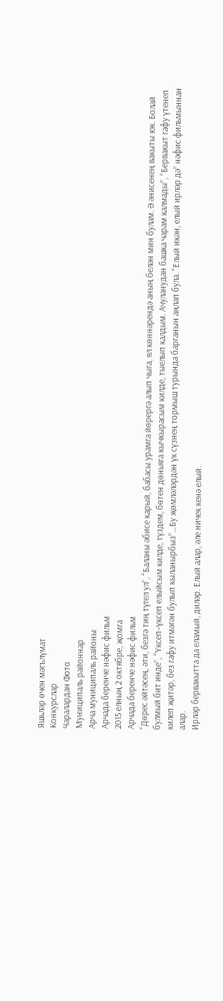Яшьләр өчен мәгълүмат
Конкурслар
Чаралардан Фото
Муниципаль районнар
Арча муниципаль районы
Арчада беренче нәфис фильм
2015 елның 2 октябре, җомга
Арчада беренче нәфис фильм
“Дөрес әйтәсең, әти, безгә тиң түгел ул”, “Баланы әбисе карый, бабасы урамга йөрергә алып чыга, ял көннәрендә аның белән мин булам. Ә әнисенең вакыты юк. Болай булмый бит инде”, “Үксеп–үксеп елыйсым килде, түздем, бөтен дөньяга кычкырасым килде, тыелып калдым. Ачуланудан башка чарам калмады”, “Бервакыт гафу үтенеп килеп җитәр, без гафу итмәгән булып кыланырбыз”…Бу җөмләләрдән үк сүзнең тормыш турында барганын аңлап була. “Елый икән, елый ирләр дә” нәфис фильмыннан алар.
Ирләр бервакытта да еламый, диләр. Елый алар, әле ничек кенә елый.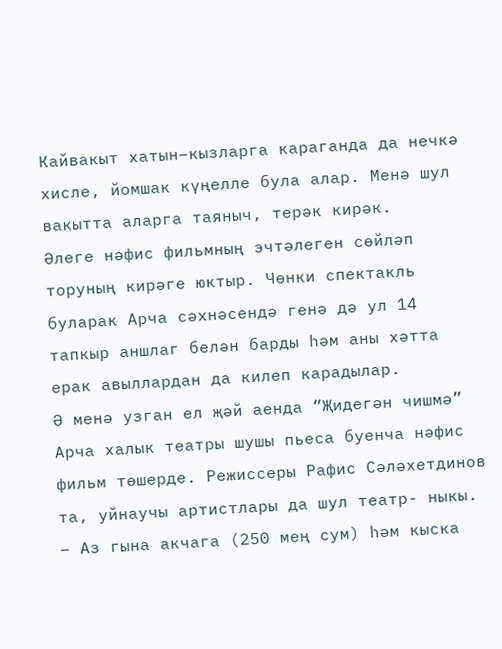Кайвакыт хатын–кызларга караганда да нечкә хисле, йомшак күңелле була алар. Менә шул вакытта аларга таяныч, терәк кирәк.
Әлеге нәфис фильмның эчтәлеген сөйләп торуның кирәге юктыр. Чөнки спектакль буларак Арча сәхнәсендә генә дә ул 14 тапкыр аншлаг белән барды һәм аны хәтта ерак авыллардан да килеп карадылар.
Ә менә узган ел җәй аенда “Җидегән чишмә” Арча халык театры шушы пьеса буенча нәфис фильм төшерде. Режиссеры Рафис Сәләхетдинов та, уйнаучы артистлары да шул театр- ныкы.
– Аз гына акчага (250 мең сум) һәм кыска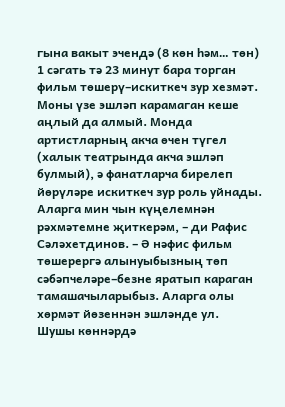гына вакыт эчендә (8 көн һәм… төн) 1 сәгать тә 23 минут бара торган фильм төшерү–искиткеч зур хезмәт. Моны үзе эшләп карамаган кеше аңлый да алмый. Монда артистларның акча өчен түгел (халык театрында акча эшләп булмый), ә фанатларча бирелеп йөрүләре искиткеч зур роль уйнады. Аларга мин чын күңелемнән рәхмәтемне җиткерәм, – ди Рафис Сәләхетдинов. – Ә нәфис фильм төшерергә алынуыбызның төп сәбәпчеләре–безне яратып караган тамашачыларыбыз. Аларга олы хөрмәт йөзеннән эшләнде ул.
Шушы көннәрдә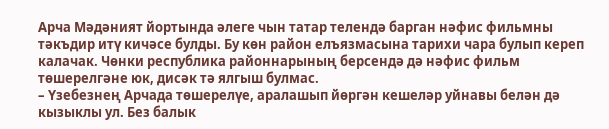Арча Мәдәният йортында әлеге чын татар телендә барган нәфис фильмны тәкъдир итү кичәсе булды. Бу көн район елъязмасына тарихи чара булып кереп калачак. Чөнки республика районнарының берсендә дә нәфис фильм төшерелгәне юк, дисәк тә ялгыш булмас.
– Үзебезнең Арчада төшерелүе, аралашып йөргән кешеләр уйнавы белән дә кызыклы ул. Без балык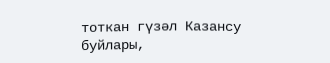тоткан гүзәл Казансу буйлары,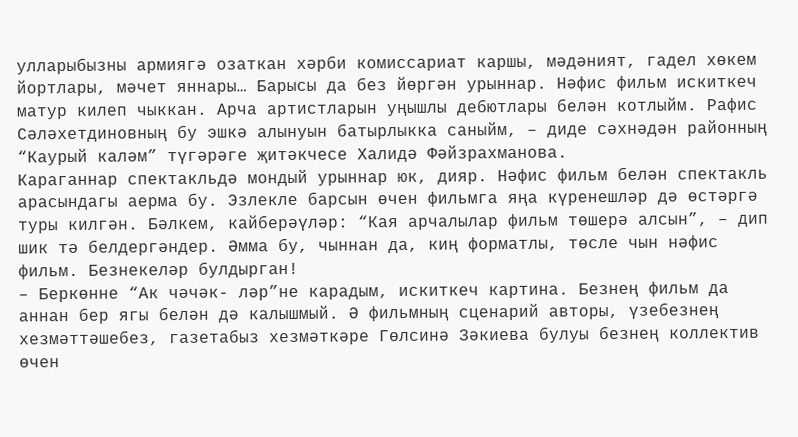улларыбызны армиягә озаткан хәрби комиссариат каршы, мәдәният, гадел хөкем йортлары, мәчет яннары… Барысы да без йөргән урыннар. Нәфис фильм искиткеч матур килеп чыккан. Арча артистларын уңышлы дебютлары белән котлыйм. Рафис Сәләхетдиновның бу эшкә алынуын батырлыкка саныйм, – диде сәхнәдән районның “Каурый каләм” түгәрәге җитәкчесе Халидә Фәйзрахманова.
Караганнар спектакльдә мондый урыннар юк, дияр. Нәфис фильм белән спектакль арасындагы аерма бу. Эзлекле барсын өчен фильмга яңа күренешләр дә өстәргә туры килгән. Бәлкем, кайберәүләр: “Кая арчалылар фильм төшерә алсын”, – дип шик тә белдергәндер. Әмма бу, чыннан да, киң форматлы, төсле чын нәфис фильм. Безнекеләр булдырган!
– Беркөнне “Ак чәчәк- ләр”не карадым, искиткеч картина. Безнең фильм да аннан бер ягы белән дә калышмый. Ә фильмның сценарий авторы, үзебезнең хезмәттәшебез, газетабыз хезмәткәре Гөлсинә Зәкиева булуы безнең коллектив өчен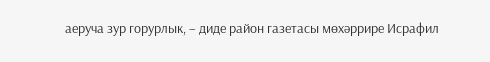аеруча зур горурлык, – диде район газетасы мөхәррире Исрафил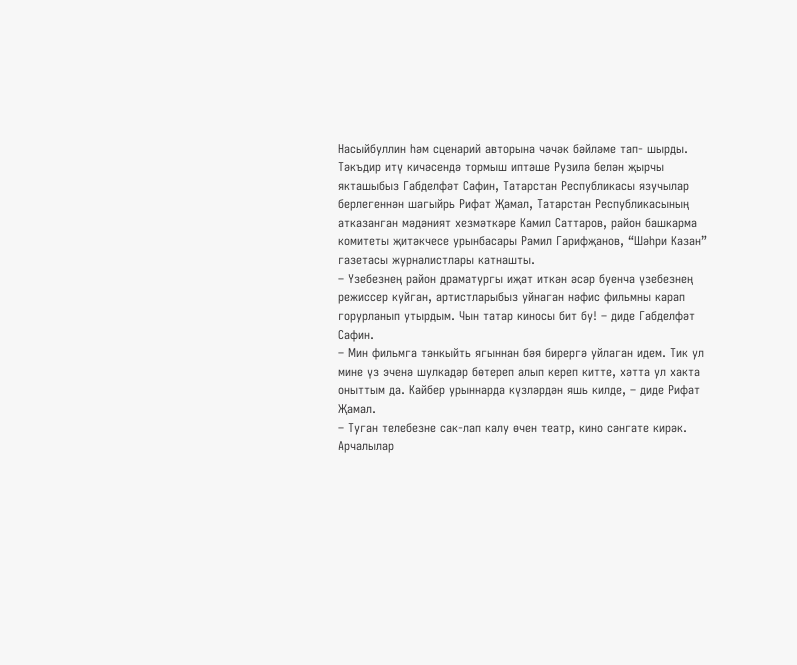Насыйбуллин һәм сценарий авторына чәчәк бәйләме тап- шырды.
Тәкъдир итү кичәсендә тормыш иптәше Рузилә белән җырчы якташыбыз Габделфәт Сафин, Татарстан Республикасы язучылар берлегеннән шагыйрь Рифат Җамал, Татарстан Республикасының атказанган мәдәният хезмәткәре Камил Саттаров, район башкарма комитеты җитәкчесе урынбасары Рамил Гарифҗанов, “Шәһри Казан” газетасы журналистлары катнашты.
– Үзебезнең район драматургы иҗат иткән әсәр буенча үзебезнең режиссер куйган, артистларыбыз уйнаган нәфис фильмны карап горурланып утырдым. Чын татар киносы бит бу! – диде Габделфәт Сафин.
– Мин фильмга тәнкыйть ягыннан бәя бирергә уйлаган идем. Тик ул мине үз эченә шулкадәр бөтереп алып кереп китте, хәтта ул хакта оныттым да. Кайбер урыннарда күзләрдән яшь килде, – диде Рифат Җамал.
– Туган телебезне сак-лап калу өчен театр, кино сәнгате кирәк. Арчалылар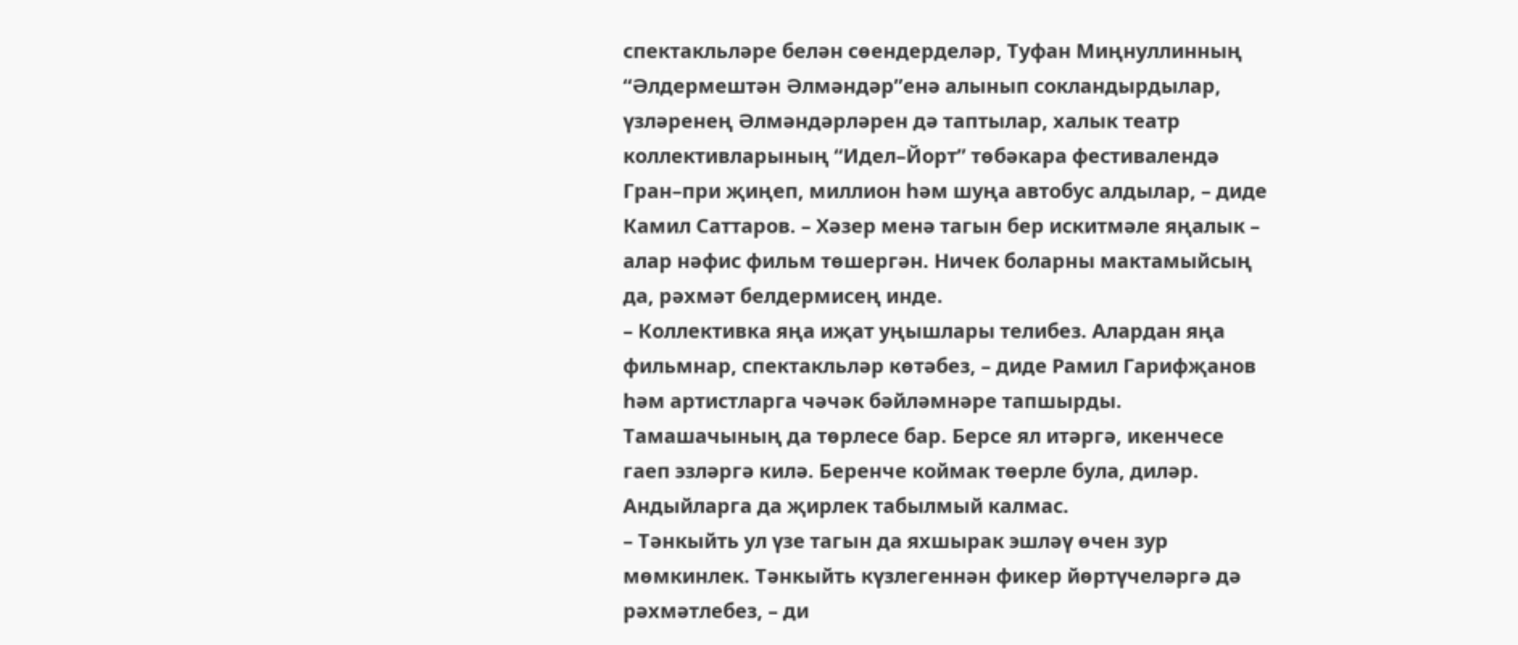спектакльләре белән сөендерделәр, Туфан Миңнуллинның “Әлдермештән Әлмәндәр”енә алынып сокландырдылар, үзләренең Әлмәндәрләрен дә таптылар, халык театр коллективларының “Идел–Йорт” төбәкара фестивалендә Гран–при җиңеп, миллион һәм шуңа автобус алдылар, – диде Камил Саттаров. – Хәзер менә тагын бер искитмәле яңалык – алар нәфис фильм төшергән. Ничек боларны мактамыйсың да, рәхмәт белдермисең инде.
– Коллективка яңа иҗат уңышлары телибез. Алардан яңа фильмнар, спектакльләр көтәбез, – диде Рамил Гарифҗанов һәм артистларга чәчәк бәйләмнәре тапшырды.
Тамашачының да төрлесе бар. Берсе ял итәргә, икенчесе гаеп эзләргә килә. Беренче коймак төерле була, диләр. Андыйларга да җирлек табылмый калмас.
– Тәнкыйть ул үзе тагын да яхшырак эшләү өчен зур мөмкинлек. Тәнкыйть күзлегеннән фикер йөртүчеләргә дә рәхмәтлебез, – ди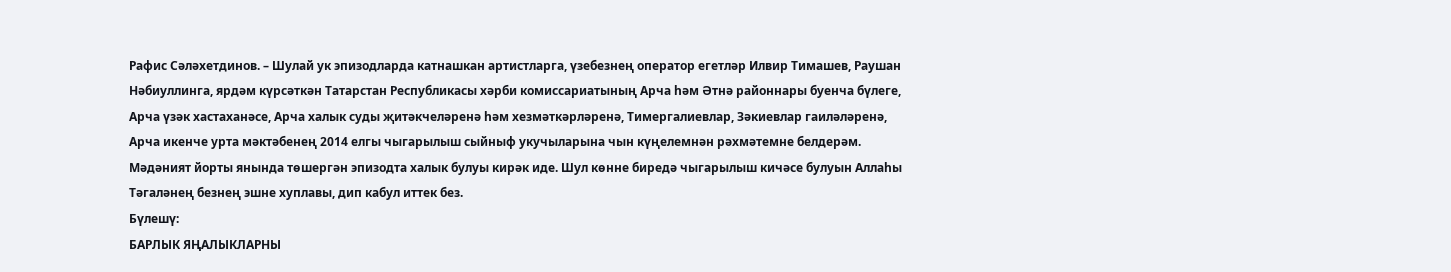Рафис Сәләхетдинов. – Шулай ук эпизодларда катнашкан артистларга, үзебезнең оператор егетләр Илвир Тимашев, Раушан Нәбиуллинга, ярдәм күрсәткән Татарстан Республикасы хәрби комиссариатының Арча һәм Әтнә районнары буенча бүлеге, Арча үзәк хастаханәсе, Арча халык суды җитәкчеләренә һәм хезмәткәрләренә, Тимергалиевлар, Зәкиевлар гаиләләренә, Арча икенче урта мәктәбенең 2014 елгы чыгарылыш сыйныф укучыларына чын күңелемнән рәхмәтемне белдерәм. Мәдәният йорты янында төшергән эпизодта халык булуы кирәк иде. Шул көнне биредә чыгарылыш кичәсе булуын Аллаһы Тәгаләнең безнең эшне хуплавы, дип кабул иттек без.
Бүлешү:
БАРЛЫК ЯҢАЛЫКЛАРНЫ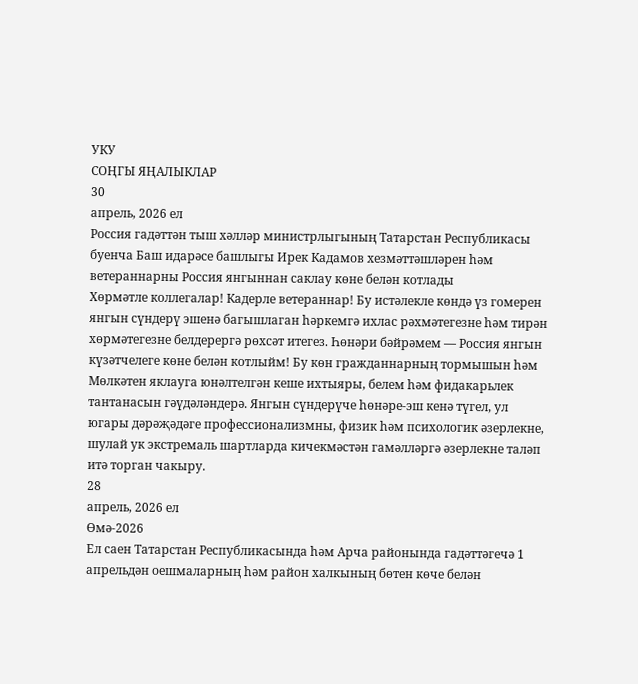УКУ
СОҢГЫ ЯҢАЛЫКЛАР
30
апрель, 2026 ел
Россия гадәттән тыш хәлләр министрлыгының Татарстан Республикасы буенча Баш идарәсе башлыгы Ирек Кадамов хезмәттәшләрен һәм ветераннарны Россия янгыннан саклау көне белән котлады
Хөрмәтле коллегалар! Кадерле ветераннар! Бу истәлекле көндә үз гомерен янгын сүндерү эшенә багышлаган һәркемгә ихлас рәхмәтегезне һәм тирән хөрмәтегезне белдерергә рөхсәт итегез. Һөнәри бәйрәмем — Россия янгын күзәтчелеге көне белән котлыйм! Бу көн гражданнарның тормышын һәм Мөлкәтен яклауга юнәлтелгән кеше ихтыяры, белем һәм фидакарьлек тантанасын гәүдәләндерә. Янгын сүндерүче һөнәре-эш кенә түгел, ул югары дәрәҗәдәге профессионализмны, физик һәм психологик әзерлекне, шулай ук экстремаль шартларда кичекмәстән гамәлләргә әзерлекне таләп итә торган чакыру.
28
апрель, 2026 ел
Өмә-2026
Ел саен Татарстан Республикасында һәм Арча районында гадәттәгечә 1 апрельдән оешмаларның һәм район халкының бөтен көче белән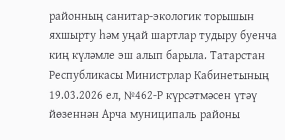районның санитар-экологик торышын яхшырту һәм уңай шартлар тудыру буенча киң күләмле эш алып барыла. Татарстан Республикасы Министрлар Кабинетының 19.03.2026 ел, №462-Р күрсәтмәсен үтәү йөзеннән Арча муниципаль районы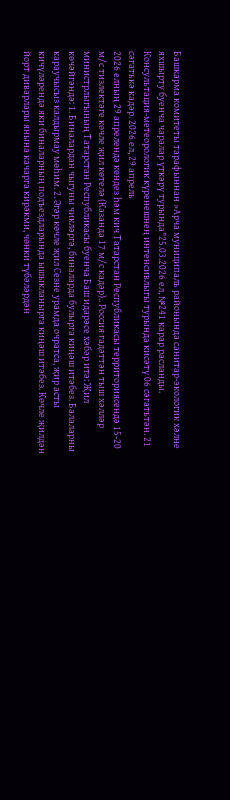Башкарма комитеты тарафыннан »Арча муниципаль районында санитар-экологик хәлне яхшырту буенча чаралар үткәрү турында"25.03.2026 ел, №241 карар расланды.
Консультация-метеорологик күренешнең интенсивлыгы турында кисәтү 06 сәгатьтән. 21 сәгатькә кадәр. 2026 ел, 29 апрель
2026 елның 29 апрелендә көндез һәм кич Татарстан Республикасы территориясендә 15-20 м/с тизлектәге көчле җил көтелә (Казанда 17 м/с кадәр).. Россия гадәттән тыш хәлләр министрлыгының Татарстан Республикасы буенча Баш идарәсе хәбәр итә: Җил көчәйгәндә: 1. Биналардан чыгуны чикләргә, биналарда булырга киңәш итәбез. Балаларны караучысыз калдырмау мөһим. 2. Әгәр көчле җил Сезне урамда очратса, җир асты кичүләрендә яки биналарның подъездларында ышыкланырга киңәш итәбез. Көчле җилдән йорт диварлары янына качарга кирәкми, чөнки түбәләрдән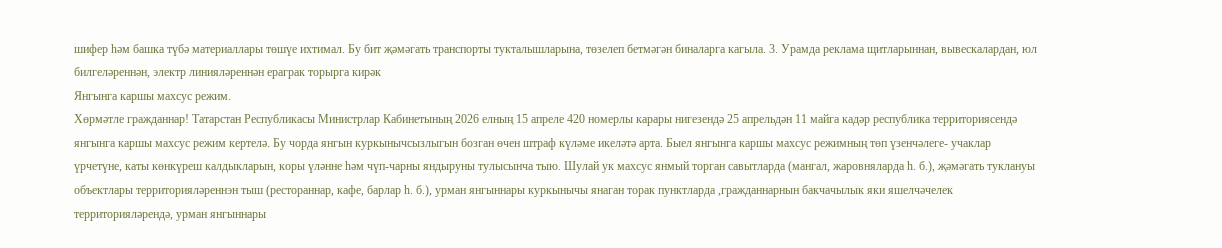шифер һәм башка түбә материаллары төшүе ихтимал. Бу бит җәмәгать транспорты тукталышларына, төзелеп бетмәгән биналарга кагыла. 3. Урамда реклама щитларыннан, вывескалардан, юл билгеләреннән, электр линияләреннән ераграк торырга кирәк
Янгынга каршы махсус режим.
Хөрмәтле гражданнар! Татарстан Республикасы Министрлар Кабинетының 2026 елның 15 апреле 420 номерлы карары нигезендә 25 апрельдән 11 майга кадәр республика территориясендә янгынга каршы махсус режим кертелә. Бу чорда янгын куркынычсызлыгын бозган өчен штраф күләме икеләтә арта. Быел янгынга каршы махсус режимның төп үзенчәлеге- учаклар үрчетүне, каты көнкүреш калдыкларын, коры үләнне һәм чүп-чарны яндыруны тулысынча тыю. Шулай ук махсус янмый торган савытларда (мангал, жаровняларда һ. б.), җәмәгать туклануы объектлары территорияләреннэн тыш (рестораннар, кафе, барлар һ. б.), урман янгыннары куркынычы янаган торак пунктларда ,гражданнарнын бакчачылык яки яшелчәчелек территорияләрендә, урман янгыннары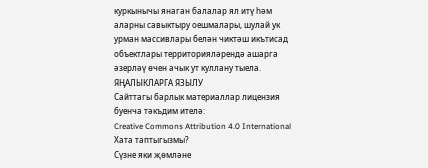куркынычы янаган балалар ял итү һәм аларны савыктыру оешмалары, шулай ук урман массивлары белән чиктәш икътисад объектлары территорияләрендә ашарга әзерләү өчен ачык ут куллану тыела.
ЯҢАЛЫКЛАРГА ЯЗЫЛУ
Сайттагы барлык материаллар лицензия буенча тәкъдим ителә:
Creative Commons Attribution 4.0 International
Хата таптыгызмы?
Сүзне яки җөмләне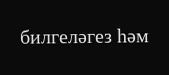билгеләгез һәм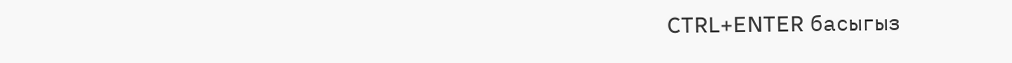CTRL+ENTER басыгыз